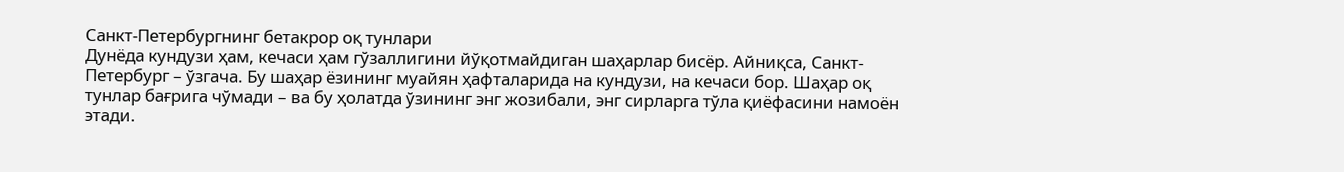Санкт-Петербургнинг бетакрор оқ тунлари
Дунёда кундузи ҳам, кечаси ҳам гўзаллигини йўқотмайдиган шаҳарлар бисёр. Айниқса, Санкт-Петербург – ўзгача. Бу шаҳар ёзининг муайян ҳафталарида на кундузи, на кечаси бор. Шаҳар оқ тунлар бағрига чўмади – ва бу ҳолатда ўзининг энг жозибали, энг сирларга тўла қиёфасини намоён этади.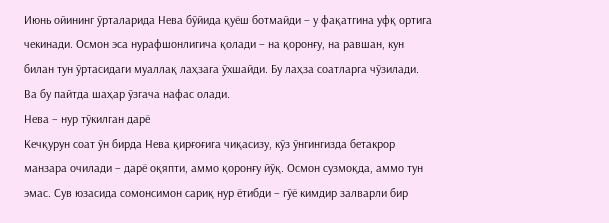Июнь ойининг ўрталарида Нева бўйида қуёш ботмайди – у фақатгина уфқ ортига чекинади. Осмон эса нурафшонлигича қолади – на қоронғу, на равшан, кун билан тун ўртасидаги муаллақ лаҳзага ўхшайди. Бу лаҳза соатларга чўзилади. Ва бу пайтда шаҳар ўзгача нафас олади.
Нева – нур тўкилган дарё
Кечқурун соат ўн бирда Нева қирғоғига чиқасизу, кўз ўнгингизда бетакрор манзара очилади – дарё оқяпти, аммо қоронғу йўқ. Осмон сузмоқда, аммо тун эмас. Сув юзасида сомонсимон сариқ нур ётибди – гўё кимдир залварли бир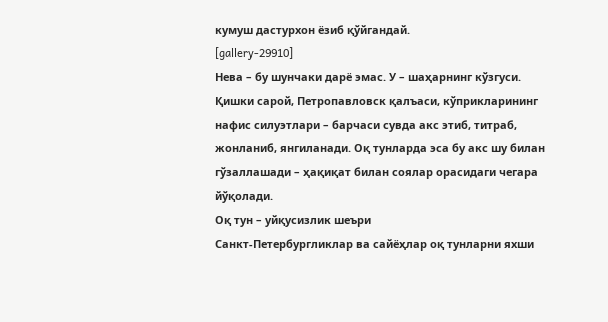кумуш дастурхон ёзиб қўйгандай.
[gallery-29910]
Нева – бу шунчаки дарё эмас. У – шаҳарнинг кўзгуси. Қишки сарой, Петропавловск қалъаси, кўприкларининг нафис силуэтлари – барчаси сувда акс этиб, титраб, жонланиб, янгиланади. Оқ тунларда эса бу акс шу билан гўзаллашади – ҳақиқат билан соялар орасидаги чегара йўқолади.
Оқ тун – уйқусизлик шеъри
Санкт-Петербургликлар ва сайёҳлар оқ тунларни яхши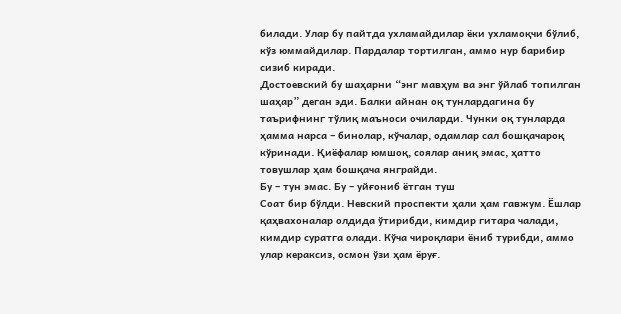билади. Улар бу пайтда ухламайдилар ёки ухламоқчи бўлиб, кўз юммайдилар. Пардалар тортилган, аммо нур барибир сизиб киради.
Достоевский бу шаҳарни “энг мавҳум ва энг ўйлаб топилган шаҳар” деган эди. Балки айнан оқ тунлардагина бу таърифнинг тўлиқ маъноси очиларди. Чунки оқ тунларда ҳамма нарса – бинолар, кўчалар, одамлар сал бошқачароқ кўринади. Қиёфалар юмшоқ, соялар аниқ эмас, ҳатто товушлар ҳам бошқача янграйди.
Бу – тун эмас. Бу – уйғониб ётган туш
Соат бир бўлди. Невский проспекти ҳали ҳам гавжум. Ёшлар қаҳвахоналар олдида ўтирибди, кимдир гитара чалади, кимдир суратга олади. Кўча чироқлари ёниб турибди, аммо улар кераксиз, осмон ўзи ҳам ёруғ.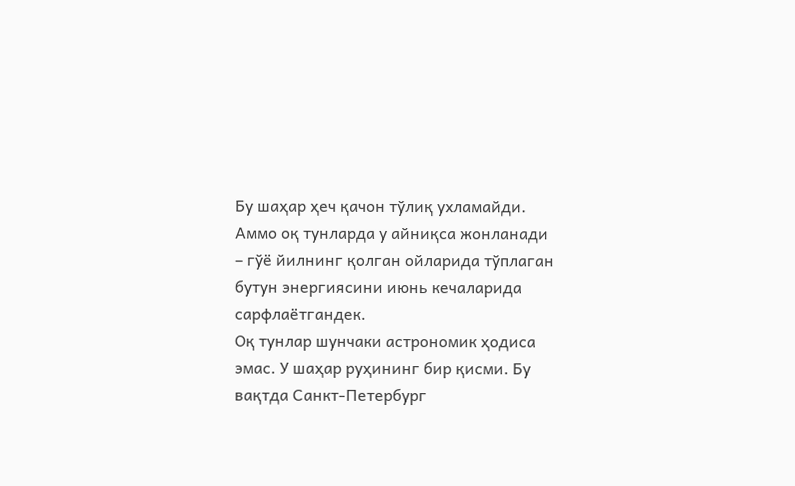Бу шаҳар ҳеч қачон тўлиқ ухламайди. Аммо оқ тунларда у айниқса жонланади – гўё йилнинг қолган ойларида тўплаган бутун энергиясини июнь кечаларида сарфлаётгандек.
Оқ тунлар шунчаки астрономик ҳодиса эмас. У шаҳар руҳининг бир қисми. Бу вақтда Санкт-Петербург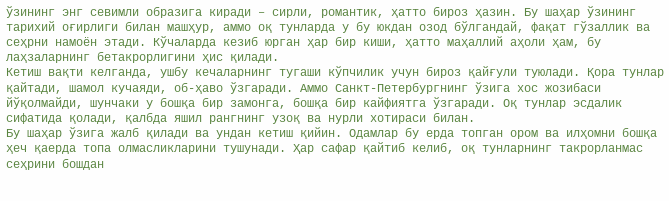ўзининг энг севимли образига киради – сирли, романтик, ҳатто бироз ҳазин. Бу шаҳар ўзининг тарихий оғирлиги билан машҳур, аммо оқ тунларда у бу юкдан озод бўлгандай, фақат гўзаллик ва сеҳрни намоён этади. Кўчаларда кезиб юрган ҳар бир киши, ҳатто маҳаллий аҳоли ҳам, бу лаҳзаларнинг бетакрорлигини ҳис қилади.
Кетиш вақти келганда, ушбу кечаларнинг тугаши кўпчилик учун бироз қайғули туюлади. Қора тунлар қайтади, шамол кучаяди, об-ҳаво ўзгаради. Аммо Санкт-Петербургнинг ўзига хос жозибаси йўқолмайди, шунчаки у бошқа бир замонга, бошқа бир кайфиятга ўзгаради. Оқ тунлар эсдалик сифатида қолади, қалбда яшил рангнинг узоқ ва нурли хотираси билан.
Бу шаҳар ўзига жалб қилади ва ундан кетиш қийин. Одамлар бу ерда топган ором ва илҳомни бошқа ҳеч қаерда топа олмасликларини тушунади. Ҳар сафар қайтиб келиб, оқ тунларнинг такрорланмас сеҳрини бошдан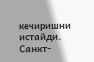кечиришни истайди.
Санкт-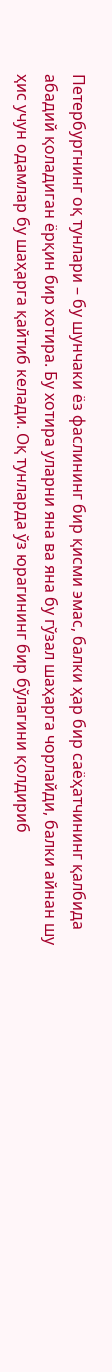Петербургнинг оқ тунлари – бу шунчаки ёз фаслининг бир қисми эмас, балки ҳар бир саёҳатчининг қалбида абадий қоладиган ёрқин бир хотира. Бу хотира уларни яна ва яна бу гўзал шаҳарга чорлайди, балки айнан шу ҳис учун одамлар бу шаҳарга қайтиб келади. Оқ тунларда ўз юрагининг бир бўлагини қолдириб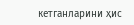кетганларини ҳис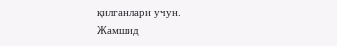қилганлари учун.
Жамшид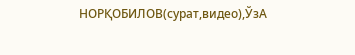НОРҚОБИЛОВ(сурат,видео),ЎзА